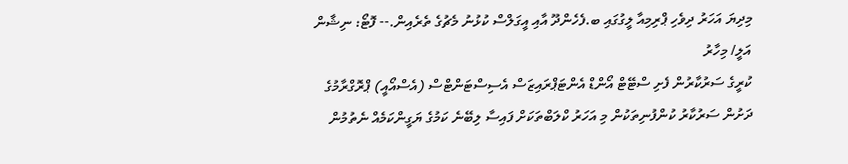މިދިޔަ އަހަރު ދިވެހި ޕްރިމިއާ ލީގުގައި ބ.ފެހެންދޫ އާއި އީގަލްސް ކުޅުނު މެޗުގެ ތެރެއިން.-- ފޮޓޯ: ނިޝާން އަލީ/ މިހާރު
ކުރީގެ ސަރުކާރުން ފެށި ސްޓޭޓް އޯންޑް އެންޓަޕްރައިޒަސް އެސިސްޓަންޓްސް (އެސްއޯއީ) ޕްރޮގްރާމުގެ ދަށުން ސަރުކާރު ކުންފުނިތަކުން މި އަހަރު ކްލަބްތަކަށް ފައިސާ ލިބޭނެ ކަމުގެ ޔަގީންކަމެއް ނެތުމުން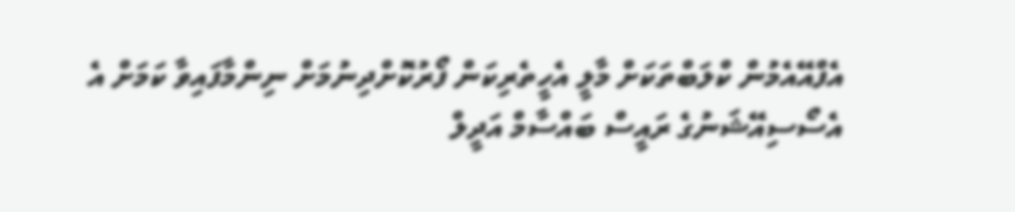އެފްއޭއެމުން ކްލަބްތަކަށް މާލީ އެހީތެރިކަން ފޯރުކޮށްދިނުމަށް ނިންމާފައިވާ ކަމަށް އެ އެސޯސިއޭޝަނުގެ ރައީސް ބައްސާމް އަދީލް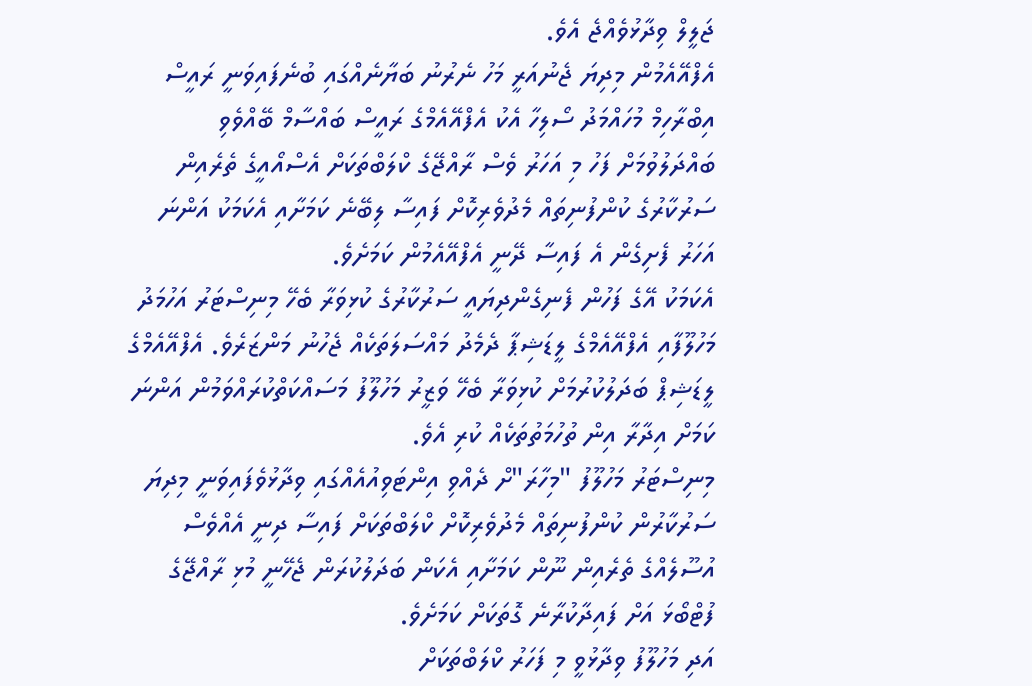ޖަލީލް ވިދާޅުވެއްޖެ އެވެ.
އެފްއޭއެމުން މިދިޔަ ޖެނުއަރީ މަހު ނެރުނު ބަޔާނެއްގައި ބުނެފައިވަނީ ރައީސް އިބްރާހިމް މުހައްމަދު ސޯލިހާ އެކު އެފްއޭއެމްގެ ރައީސް ބައްސާމް ބޭއްވެވި ބައްދަލުވުމަށް ފަހު މި އަހަރު ވެސް ރާއްޖޭގެ ކްލަބްތަކަށް އެސްއޯއީގެ ތެރެއިން ސަރުކާރުގެ ކުންފުނިތައް މެދުވެރިކޮށް ފައިސާ ލިބޭނެ ކަމަށާއި އެކަމަކު އަންނަ އަހަރު ފެށިގެން އެ ފައިސާ ދޭނީ އެފްއޭއެމުން ކަމަށެވެ.
އެކަމަކު އޭގެ ފަހުން ފެނިގެންދިޔައީ ސަރުކާރުގެ ކުޅިވަރާ ބެހޭ މިނިސްޓަރު އަހުމަދު މަހުލޫފާއި އެފްއޭއެމްގެ ލީޑަޝިޕާ ދެމެދު މައްސަލަތަކެއް ޖެހުނު މަންޒަރެވެ. އެފްއޭއެމްގެ ލީޑަޝިޕް ބަދަލުކުރުމަށް ކުޅިވަރާ ބެހޭ ވަޒީރު މަހުލޫފު މަސައްކަތްކުރައްވަމުން އަންނަ ކަމަށް އިދާރާ އިން ތުހުމަތުތަކެއް ކުރި އެވެ.
މިނިސްޓަރު މަހުލޫފު "މިހާރަ"ށް ދެއްވި އިންޓަވިއުއެއްގައި ވިދާޅުވެފައިވަނީ މިދިޔަ ސަރުކާރުން ކުންފުނިތައް މެދުވެރިކޮށް ކްލަބްތަކަށް ފައިސާ ދިނީ އެއްވެސް އުސޫލެއްގެ ތެރެއިން ނޫން ކަމަށާއި އެކަން ބަދަލުކުރަން ޖެހޭނީ މުޅި ރާއްޖޭގެ ފުޓްބޯޅަ އަށް ފައިދާކުރާނެ ގޮތަކަށް ކަމަށެވެ.
އަދި މަހުލޫފު ވިދާޅުވީ މި ފަހަރު ކްލަބްތަކަށް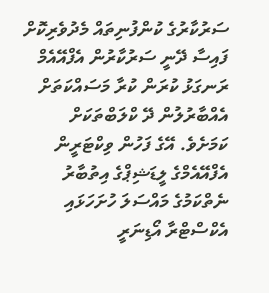ސަރުކާރުގެ ކުންފުނިތައް މެދުވެރިކޮށް ފައިސާ ދޭނީ ސަރުކާރުން އެފްއޭއެމް ރަނގަޅު ކުރަން ކުރާ މަސައްކަތަށް އެއްބާރުލުން ދޭ ކްލަބްތަކަށް ކަމަށެވެ. އޭގެ ފަހުން ވިކްޓަރީން އެފްއޭއެމްގެ ލީޑަޝިޕްގެ އިތުބާރު ނެތްކަމުގެ މައްސަލަ ހުށަހަޅައި އެކްސްޓްރާ އޯޑިނަރީ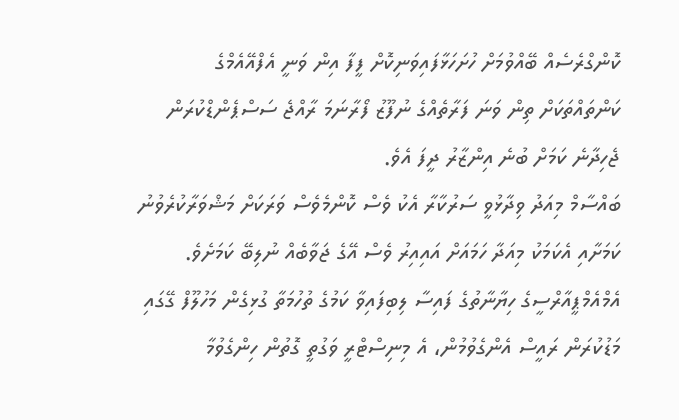ކޮންގްރެސެއް ބޭއްވުމަށް ހުށަހަޅާފައިވަނިކޮށް ފީފާ އިން ވަނީ އެފްއޭއެމްގެ ކަންތައްތަކަށް ތިން ވަނަ ފަރާތެއްގެ ނުފޫޒު ފޯރާނަމަ ރާއްޖެ ސަސްޕެންޑްކުރަން ޖެހިދާނެ ކަމަށް ބުނެ އިންޒާރު ދީފަ އެވެ.
ބައްސާމް މިއަދު ވިދާޅުވީ ސަރުކާރާ އެކު ވެސް ކޮންމެވެސް ވަރަކަށް މަޝްވަރާކުރެވުނު ކަމަށާއި އެކަމަކު މިއަދާ ހަމައަށް އައިއިރު ވެސް އޭގެ ޖަވާބެއް ނުލިބޭ ކަމަށެވެ.
އެމްއެމްޕީއާރްސީގެ ހިޔާނާތުގެ ފައިސާ ލިބިފައިވާ ކަމުގެ ތުހުމަތާ ގުޅިގެން މަހުލޫފް ގޭގައި މަޑުކުރަން ރައީސް އެންގެވުމުން، އެ މިނިސްޓްރީ ވަގުތީ ގޮތުން ހިންގެވުމާ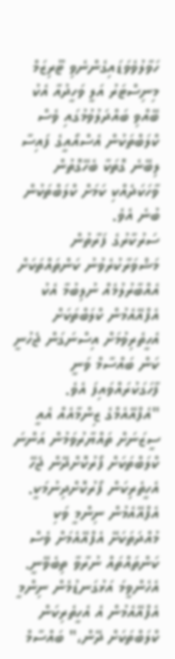ހަވާލުވެވަޑައިގެންނެވި ޓޫރިޒަމް މިނިސްޓަރު އަލީ ވަހީދުއާ އެކު ބޭއްވި ބައްދަލުވުމުގައި ވެސް ކްލަބްތަކުން އެސްއޯއީގެ ފައިސާ ލިބޭނެ ގޮތަކާ ބެހޭގޮތުން ވާހަކަދެއްކި ކަމަށް ކްލަބްތަކުން ބުނެ އެވެ.
ސަރުކާރުގެ ފަރާތުން މަޝްވަރާކުރެވުނު ކަންތައްތަކަށް އެއްބާރުލުމެއް ނުލިބުމާ އެކު އެފްއޭއެމުން ކްލަބްތަކަށް އެހީތެރިވުމަށް އިސްނަގަން ޖެހުނީ ކަން ބައްސާމް ވަނީ ފާހަގަކުރައްވައިފަ އެވެ.
"އެފްއޭއެމްގެ ޒިންމާއެއް އެއީ ސީޒަނަށް ތައްޔާރުވަމުން އަންނަ ކްލަބްތަކަށް ފޯރުކޮށްދޭން ޖެހޭ އެހީތެރިކަން ފޯރުކޮށްދިނުމަކީ. އެފްއޭއެމުން ނިންމީ ވަކި މުއްދަތަކަށޭ އެފްއޭއެމަށް ވެސް ކަންތައްތައް ނުރާވާ ތިބެވޭނީ. އެހެންވީމަ އަޅުގަނޑުމެން ނިންމީ އެފްއޭއެމުން އެ އެހީތެރިކަން ކްލަބްތަކަށް ދޭން،" ބައްސާމް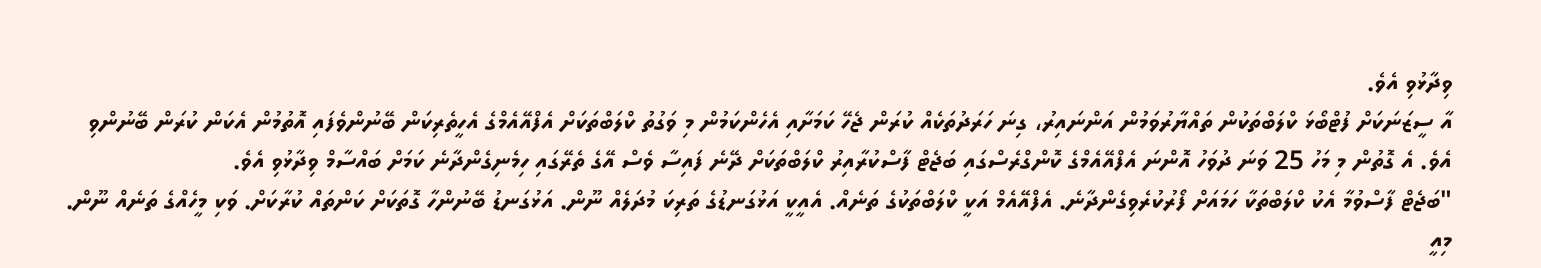ވިދާޅުވި އެވެ.
އާ ސީޒަނަކަށް ފުޓްބޯޅަ ކްލަބްތަކުން ތައްޔާރުވަމުން އަންނައިރު، ގިނަ ހަރަދުތަކެއް ކުރަން ޖެހޭ ކަމަށާއި އެހެންކަމުން މި ވަގުތު ކްލަބްތަކަށް އެފްއޭއެމްގެ އެހީތެރިކަން ބޭނުންވެފައި އޮތުމުން އެކަން ކުރަން ބޭނުންވި އެވެ. އެ ގޮތުން މި މަހު 25 ވަނަ ދުވަހު އޮންނަ އެފްއޭއެމްގެ ކޮންގްރެސްގައި ބަޖެޓް ފާސްކުރާއިރު ކްލަބްތަކަށް ދޭނެ ފައިސާ ވެސް އޭގެ ތެރޭގައި ހިމެނިގެންދާނެ ކަމަށް ބައްސާމް ވިދާޅުވި އެވެ.
"ބަޖެޓް ފާސްވުމާ އެކު ކްލަބްތަކާ ހަމައަށް ފޯރުކުރެވިގެންދާނެ. އެފްއޭއެމް އަކީ ކްލަބްތަކުގެ ތަނެއް. އެއީކީ އަޅުގަނޑުގެ ތަރިކަ މުދަލެއް ނޫން. އަޅުގަނޑު ބޭނުންހާ ގޮތަކަށް ކަންތައް ކުރާކަށް. ވަކި މީހެއްގެ ތަނެއް ނޫން. މިއީ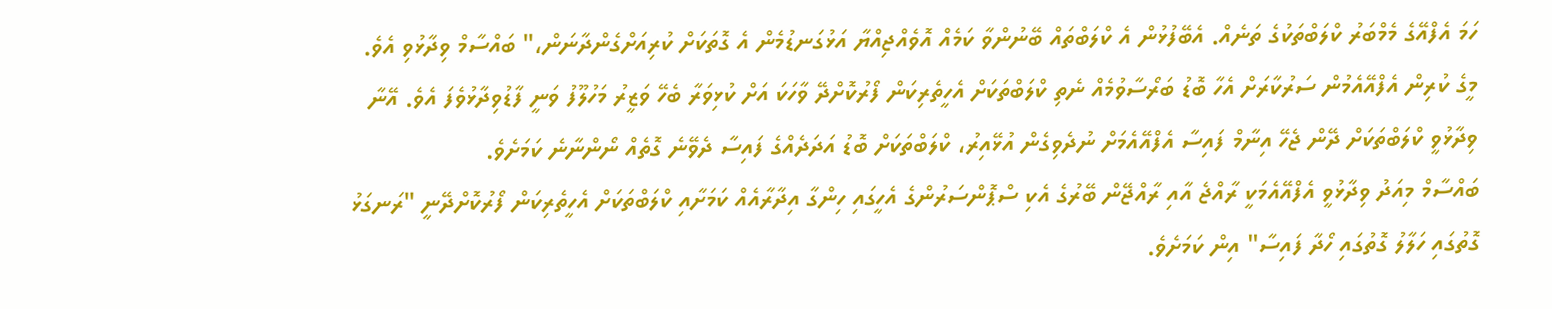ހަމަ އެފްއޭގެ މެމްބަރު ކްލަބްތަކުގެ ތަނެއް. އެބޭފުޅުން އެ ކްލަބްތައް ބޭނުންވާ ކަމެއް އޮވެއްޖިއްޔާ އަޅުގަނޑުމެން އެ ގޮތަކަށް ކުރިއަށްގެންދާނަން،" ބައްސާމް ވިދާޅުވި އެވެ.
މީގެ ކުރިން އެފްއޭއެމުން ސަރުކާރަށް އެހާ ބޮޑު ބަރޯސާވުމެއް ނެތި ކްލަބްތަކަށް އެހީތެރިކަން ފޯރުކޮށްދޭ ވާހަކަ އަށް ކުޅިވަރާ ބެހޭ ވަޒީރު މަހުލޫފު ވަނީ ފާޑުވިދާޅުވެފަ އެވެ. އޭނާ ވިދާޅުވީ ކްލަބްތަކަށް ދޭން ޖެހޭ އިނާމް ފައިސާ އެފްއޭއެމަށް ނުދެވިގެން އުޅޭއިރު، ކްލަބްތަކަށް ބޮޑު އަދަދެއްގެ ފައިސާ ދެވޭނެ ގޮތެއް ނޯންނާނެ ކަމަށެވެ.
ބައްސާމް މިއަދު ވިދާޅުވީ އެފްއޭއެމަކީ ރާއްޖެ އާއި ރާއްޖޭން ބޭރުގެ އެކި ސްޕޮންސަރުންގެ އެހީގައި ހިންގާ އިދާރާއެއް ކަމަށާއި ކްލަބްތަކަށް އެހީތެރިކަން ފޯރުކޮށްދޭނީ "ރަނގަޅު ގޮތުގައި ހަލާލު ގޮތުގައި ހޯދާ ފައިސާ" އިން ކަމަށެވެ.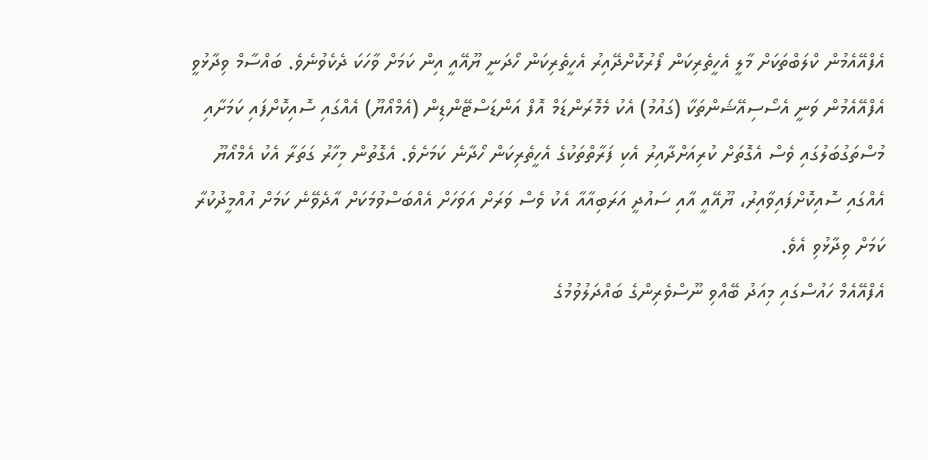އެފްއޭއެމުން ކްލަބްތަކަށް މާލީ އެހީތެރިކަން ފޯރުކޮށްދޭއިރު އެހީތެރިކަން ހޯދަނީ ޔޫއޭއީ އިން ކަމަށް ވާހަކަ ދެކެވުނެވެ. ބައްސާމް ވިދާޅުވީ އެފްއޭއެމުން ވަނީ އެސޯސިއޭޝަންތަކާ (ގައުމު) އެކު މެމޮރަންޑަމް އޮފް އަންޑަސްޓޭންޑިން (އެމްއޯޔޫ) އެއްގައި ސޮއިކޮށްފައި ކަމަށާއި މުސްތަގުބަލުގައި ވެސް އެގޮތަށް ކުރިއަށްދާއިރު އެކި ފަރާތްތަކުގެ އެހީތެރިކަން ހޯދާނެ ކަމަށެވެ. އެގޮތުން މިހާރު ގަތަރާ އެކު އެމްއޯޔޫ އެއްގައި ސޮއިކޮށްފައިވާއިރު، ޔޫއޭއީ އާއި ސައުދީ އަރަބިއާއާ އެކު ވެސް ވަރަށް އަވަހަށް އެއްބަސްވުމަކަށް އާދެވޭނެ ކަމަށް އުއްމީދުކުރާ ކަމަށް ވިދާޅުވި އެވެ.
އެފްއޭއެމް ހައުސްގައި މިއަދު ބޭއްވި ނޫސްވެރިންގެ ބައްދަލުވުމުގެ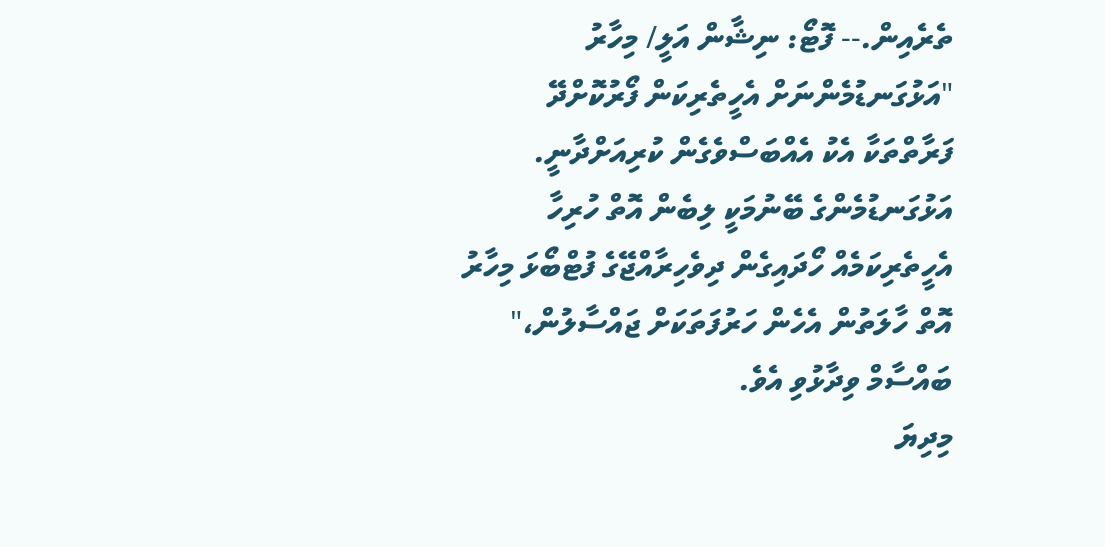ތެރެއިން.-- ފޮޓޯ: ނިޝާން އަލީ/ މިހާރު
"އަޅުގަނޑުމެންނަށް އެހީތެރިކަން ފޯރުކޮށްދޭ ފަރާތްތަކާ އެކު އެއްބަސްވެގެން ކުރިއަށްދާނީ. އަޅުގަނޑުމެންގެ ބޭނުމަކީ ލިބެން އޮތް ހުރިހާ އެހީތެރިކަމެއް ހޯދައިގެން ދިވެހިރާއްޖޭގެ ފުޓްބޯޅަ މިހާރު އޮތް ހާލަތުން އެހެން ހަރުފަތަކަށް ޖައްސާލުން،" ބައްސާމް ވިދާޅުވި އެވެ.
މިދިޔަ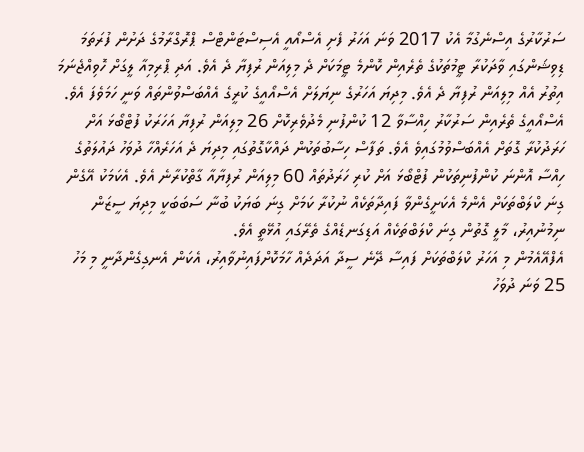ސަރުކާރުގެ އިސްނެގުމާ އެކު 2017 ވަނަ އަހަރު ފެށި އެސްއޯއީ އެސިސްޓަންޓްސް ޕްރޮގްރާމުގެ ދަށުން ފުރަތަމަ ޑިވިޝަންގައި ވާދަކުރާ ޓީމުތަކުގެ ތެރެއިން ކޮންމެ ޓީމަކަށް ދެ މިލިއަން ރުފިޔާ ދެ އެވެ. އަދި ޕްރިމިއާ ލީގަށް ހޮވިއްޖެނަމަ އިތުރު އެއް މިލިއަން ރުފިޔާ ދެ އެވެ. މިދިޔަ އަހަރުގެ ނިޔަލަށް އެސްއޯއީގެ ކުރީގެ އެއްބަސްވުންތައް ވަނީ ހަމަވެފަ އެވެ.
އެސްއޯއީގެ ތެރެއިން ސަރުކާރު ހިއްސާވާ 12 ކުންފުނި މެދުވެރިކޮށް 26 މިލިއަން ރުފިޔާ އަހަރަކު ފުޓްބޯޅަ އަށް ހަރަދުކުރާ ގޮތަށް އެއްބަސްވުމުގައިވެ އެވެ. ތަފާސް ހިސާބުތަކުން ދައްކާގޮތުގައި މިދިޔަ ދެ އަހަރެއްހާ ދުވަހު ދައުލަތުގެ ހިއްސާ އޮންނަ ކުންފުނިތަކުން ފުޓްބޯޅަ އަށް ކުރި ހަރަދުތައް 60 މިލިއަން ރުފިޔާއާ ގާތްކުރާނެ އެވެ. އެކަމަކު އޭގެން ގިނަ ކްލަބްތަކަށް އެންމެ އެކަށީގެންވާ ފައިދާތަކެއް ނުކުރާ ކަމަށް ގިނަ ބަޔަކު ބުނާ ސަބަބަކީ މިދިޔަ ސީޒަން ނިމުނުއިރު، މާލީ ގޮތުން ގިނަ ކްލަބްތަކެއް އަޑިގަނޑެއްގެ ތެރޭގައި އުޅޭތީ އެވެ.
އެފްއޭއެމުން މި އަހަރު ކްލަބްތަކަށް ފައިސާ ދޭނެ ސީދާ އަދަދެއް ހާމަކޮށްފައިނުވާއިރު، އެކަން އެނގިގެންދާނީ މި މަހު 25 ވަނަ ދުވަހު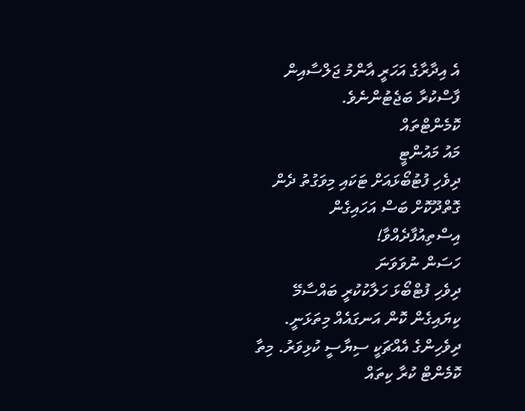އެ އިދާރާގެ އަހަރީ އާންމު ޖަލްސާއިން ފާސްކުރާ ބަޖެޓުންނެވެ.
ކޮމެންޓްތައް
މައު މައުންޓީ
ދިވެހި ފުޓުބޯޅައަށް ޓަކައި މިވަގުތު ދެން ގޮތްދޫކޮށް ބަސް އަހައިގެން އިސްތިއުފާދެއްވާ!
ހަސަން ނުވަވަނަ
ދިވެހި ފުޓްބޯޅަ ހަލާކުކުރީ ބައްސާމޭ ކިޔައިގެން ކޮން އަނގައެއް މިތަޅަނީ. ދިވެހިންގެ އެއްޗަކީ ސިޔާސީ ކުޅިވަރު. މިތާ ކޮމެންޓް ކުރާ ކިތައް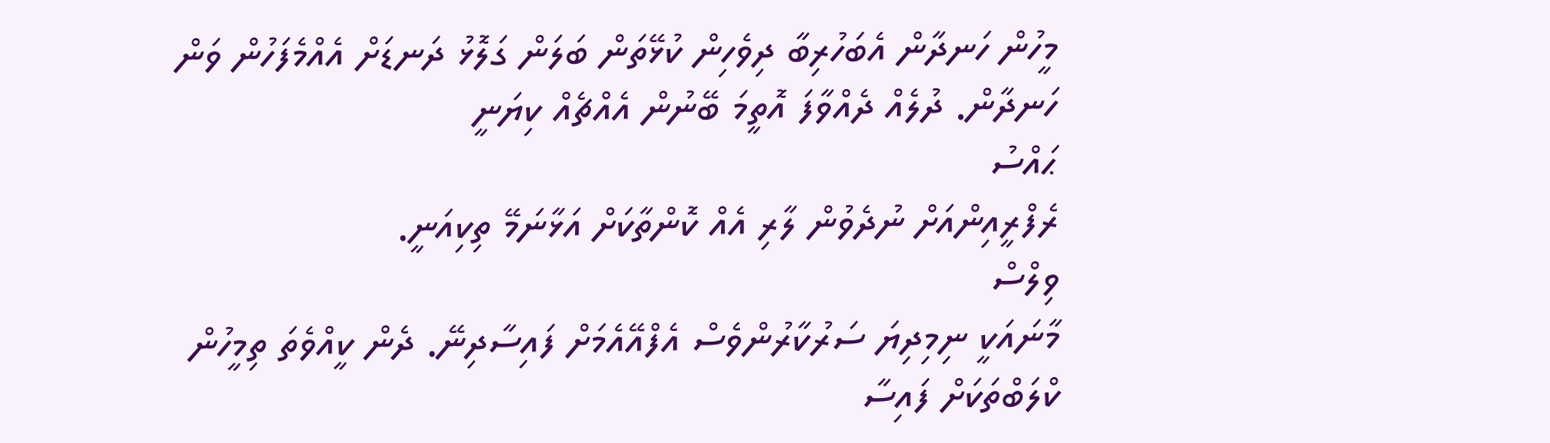މީހުން ހަނދާން އެބަހުރިބާ ދިވެހިން ކުޅޭތަން ބަލަން ގަލޮޅު ދަނޑަށް އެއްމެފަހުން ވަން ހަނދާން. ދުލެއް ދެއްވާފަ އޮތީމަ ބޭނުން އެއްޗެއް ކިޔަނީ
ޙައްސު
ރެފްރީއިންއަށް ނުދެވުން ލާރި އެއް ކޮންތާކަށް އަޅާނަމޭ ތިކިއަނީ.
ވިލްސް
މާނައަކީ ނިމިދިޔަ ސަރުކާރުންވެސް އެފްއޭއެމަށް ފައިސާދިނޭ. ދެން ކީއްވެތަ ތިމީހުން ކްލަބްތަކަށް ފައިސާ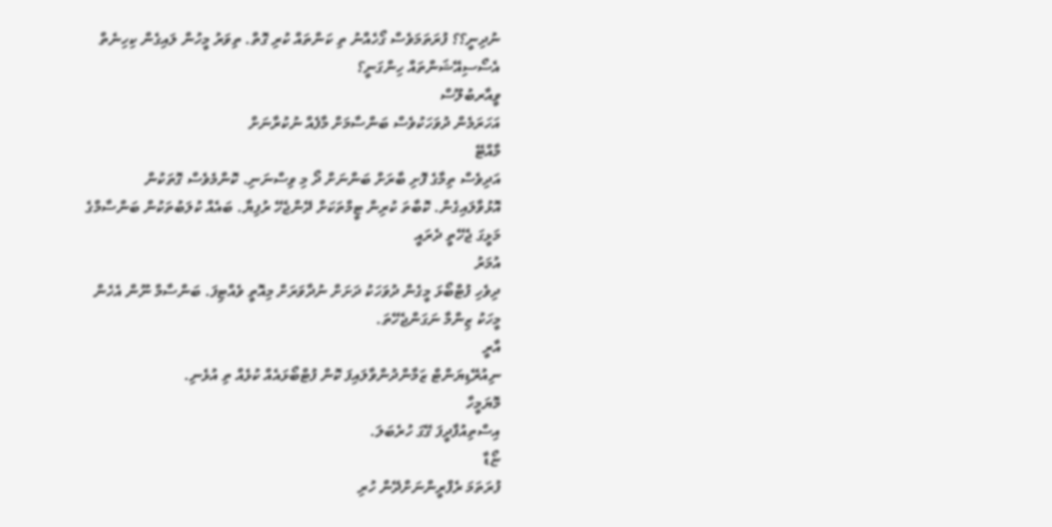ނުދިނީ؟؟ ފުރަތަމަވެސް ގޯހެއްނު ތި ކަންތައް ކުރި ގޮތް. ތިވަރު މީހުން ލައިގެން ކިހިނެތް އެސޯސިއޭޝަންތައް ހިންގަނީ؟
ވީއާރބުލޫސް
އަހަރަމެން ދުވަހަކުވެސް ބަންސާމަށް މާފެއް ނުކުރާނަށް
މާއްޓޭ
އަދިވެސް ތިމާގެ ފޮށި ބާރަށް ބަންނަށް ދޯ މި ވިސްނަނި. ކޮންމެވެސް ގޮތަކުން އޮޅުވާލައިގެން. ކޮބާތަ ކުރިން ޓީމްތަކަށް ދޭންޖެހޭ ރުފިޔާ. ބައެއް ކުލަބުތަކުން ބަންސާމްގެ މަޅީގަ ޖެހޭތީ ދެރައީ
އުމަރު
ދިވެހި ފުޓްބޯޅަ މީގެން ދުވަހަކު ދަށަށް ނުދާވަރަށް މިއޮތީ ވެއްޓިފަ. ބަންސާމް ނޫން އެހެން މީހަކު ޒިންމާ ނަގަންޖެހޭތަ.
އާރީ
ނިއުރޭޑިޔަންޓް ޒަމާންދުންވާލައިފަ ކޮން ފުޓްބޯޅައެއް ކުޅެއް ތި އުޅެނި.
މޮޔަމީހާ
އިސްތިއުފާދީފަ ގޭގަ ހުރެބަލަ.
ޏޯޑާ
ފުރަތަމަ ރެފްރީންނަށްދޭން ހުރި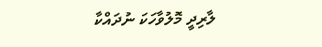ލާރިދީ މޮލުވާހަކަ ނުދައްކާ